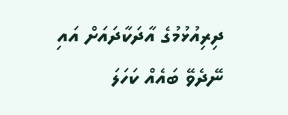ދިރިއުޅުމުގެ އާދަކާދައަށް އައި ނޭދެވޭ ބައެއް ކަހަލަ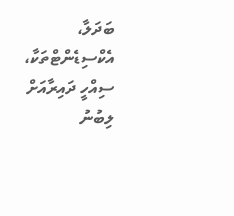ބަދަލާ، އެކްސިޑެންޓްތަކާ، ސިއްހީ ދައިރާއަށް ލިބުނު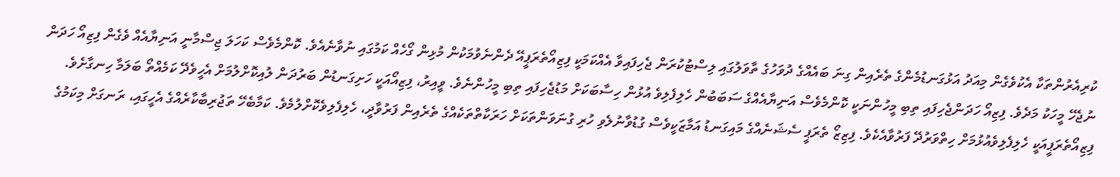ކުރިއެރުންތަކާ އެކުވެގެން މިއަދު އަޅުގަނޑުމެންގެ ތެރެއިން ގިނަ ބައެއްގެ ދުވަހުގެ ތާވަލުގައި ލިސްޓުކުރަން ޖެހިފައިވާ އެއްކަމަކީ ފިޒިއޯތެރަޕީއޭ ދެންނެވުމަކުން މުޅިން ގޯހެއް ކަމުގައި ނުވާނެއެވެ. ކޮންމެވެސް ކަހަލަ ޖިސްމާނީ އަނިޔާއެއް ވެގެން ފިޒިއޯ ހަދަން ނުޖެހޭ މީހަކު މަދެވެ. ފިޒިއޯ ހަދަންޖެހިފައި ތިބި މީހުންނަކީ ކޮންމެވެސް އަނިޔާއެއްގެ ސަބަބުން ހެލިފެލިވެ އުޅުން ހިސާބަކަށް މަޑުޖެހިފައި ތިބި މީހުންނެވެ. ވީއިރު، ފިޒިއޯއަކީ ހަށިގަނޑުން ބަރުދަން ލުއިކޮށްލުމަށް އެހީވެދޭ ކަމެއްތޯ ބަލަމާ ހިނގާށެވެ.
ފިޒިއޯތެރަޕީއަކީ ހެލިފެލިވެއުޅުމަށް ހިތްވަރުދޭ ފަރުވާއެކެވެ. ފިޒިޒޯ ތެރަޕީ ސެޝަނެއްގެ މައިގަނޑު އަމާޒަކީވެސް ގުޑުވާނުލެވި ހުރި ގުނަވަންތަކަށް ހަރަކާތްތަކެއްގެ ތެރެއިން ފަރުވާދީ، ހެލިފެލިވެކޮށްލުމެވެ. ކަމާބެހޭ ތަޖުރިބާކާރެއްގެ އެހީގައި، ރަނގަށް މިކަމުގެ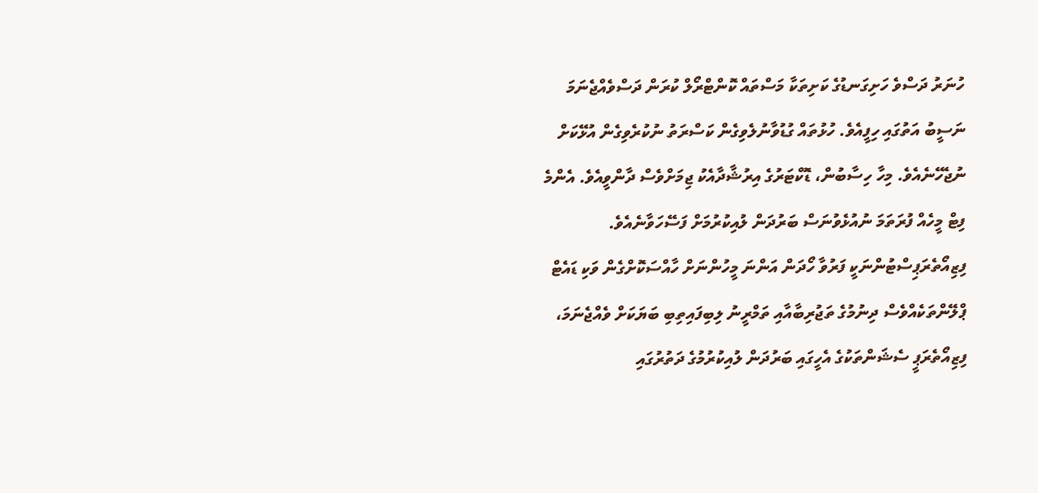ހުނަރު ދަސްވެ ހަށިގަނޑުގެ ކަށިތަކާ މަސްތައް ކޮންޓްރޯލް ކުރަން ދަސްވެއްޖެނަމަ ނަސީބު އަތުގައި ހިފީއެވެ. ހުޅުތައް ގުޑުވާނުލެވިގެން ކަސްރަތު ނުކުރެވިގެން އުޅޭކަށް ނުޖެހޭނެއެވެ. މިހާ ހިސާބުން، ޑޮކްޓަރުގެ އިރުޝާދާއެކު ޖިމަށްވެސް ދާންވީއެވެ. އެންމެ ފިޓް މީހެއް ފުރަތަމަ ނުއުޅެވުނަސް ބަރުދަން ލުއިކުރުމަށް ފަސޭހަވާނެއެވެ.
ފިޒިއޯތެރަޕިސްޓުންނަކީ ފަރުވާ ހޯދަން އަންނަ މީހުންނަށް ހާއްސަކޮށްގެން ވަކި ޑައެޓް ޕްލޭންތަކެއްވެސް ދިނުމުގެ ތަޖުރިބާއާއި ތަމްރީނު ލިބިފައިތިބި ބަޔަކަށް ވެއްޖެނަމަ، ފިޒިއޯތެރަޕީ ސެޝަންތަކުގެ އެހީގައި ބަރުދަން ލުއިކުރުމުގެ ދަތުރުގައި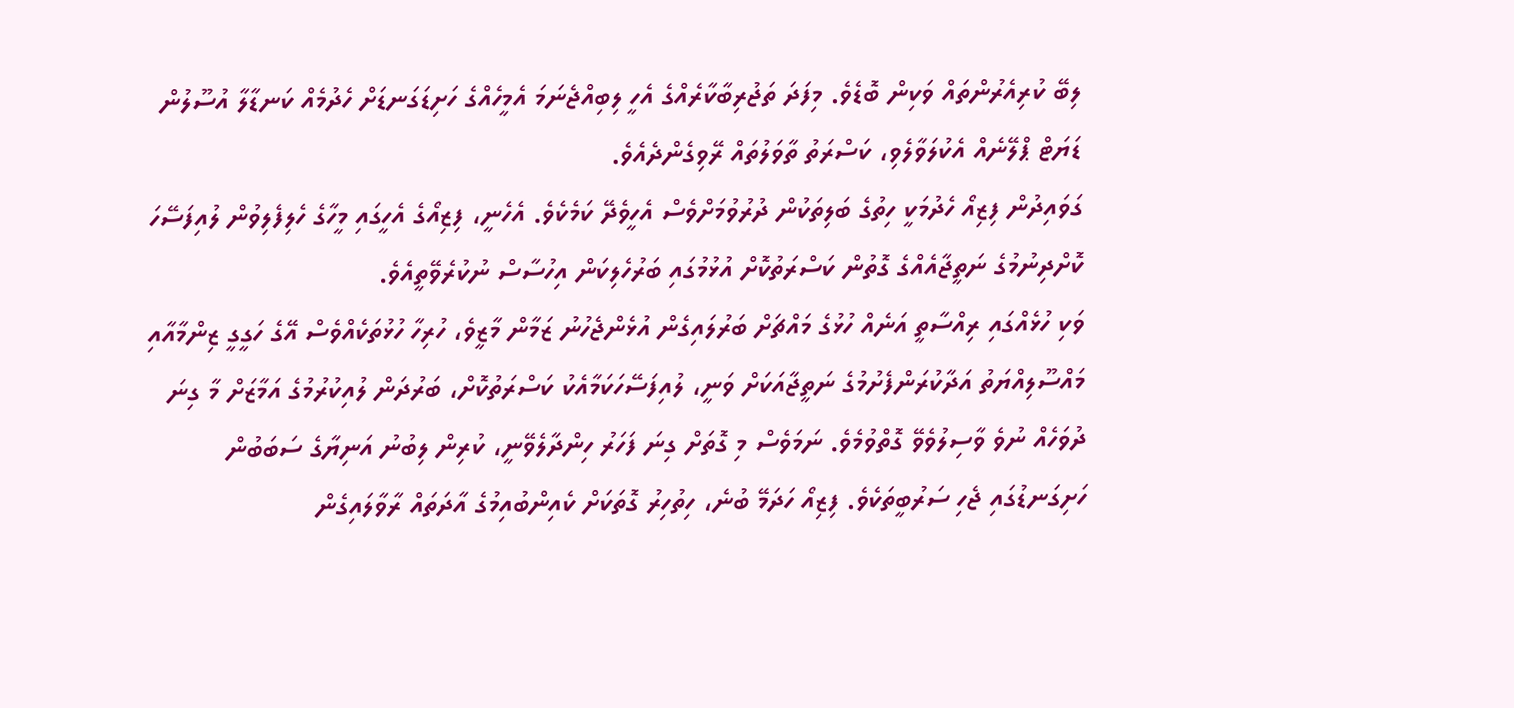ލިބޭ ކުރިއެރުންތައް ވަކިން ބޮޑެވެ. މިފަދަ ތަޖުރިބާކާރެއްގެ އެހީ ލިބިއްޖެނަމަ އެމީހެއްގެ ހަށިޑަގަނޑަށް ހެދުމެއް ކަނޑާލާ އުސޫލުން ޑަޔަޓް ޕްލޭނެއް އެކުލަވާލެވި، ކަސްރަތު ތާވަލުތައް ރޭވިގެންދެއެވެ.
ގަވައިދުން ފިޒިއޯ ހެދުމަކީ ހިތުގެ ބަލިތަކުން ދުރުވުމަށްވެސް އެހީވެދޭ ކަމެކެވެ. އެހެނީ، ފިޒިއޯގެ އެހީގައި މީހާގެ ހެލިފެލިވުން ލުއިފަސޭހަ ކޮށްދިނުމުގެ ނަތީޖާއެއްގެ ގޮތުން ކަސްރަތުކޮށް އުޅުމުގައި ބަރުހެލިކަން އިހުސާސް ނުކުރެވޭތީއެވެ.
ވަކި ހުޅެއްގައި ރިއްސާތީ އަނެއް ހުޅުގެ މައްޗަށް ބަރުލައިގެން އުޅެންޖެހުނު ޒަމާން މާޒީވެ، ހުރިހާ ހުޅުތަކެއްވެސް އޭގެ ހަގީގީ ޒިންމާއާއި މައްސޫލިއްޔަތު އަދާކުރަންފެށުމުގެ ނަތީޖާއަކަށް ވަނީ، ލުއިފަސޭހަކަމާއެކު ކަސްރަތުކޮށް، ބަރުދަން ލުއިކުރުމުގެ އަމާޒަށް މާ ގިނަ ދުވަހެއް ނުވެ ވާސިލުވެވޭ ގޮތްވުމެވެ. ނަމަވެސް މި ގޮތަށް ގިނަ ފަހަރު ހިންދާލެވޭނީ، ކުރިން ލިބުނު އަނިޔާގެ ސަބަބުން ހަށިގަނޑުގައި ޖެހި ސަރުބީތަކެވެ. ފިޒިއޯ ހަދަމޭ ބުނެ، ހިތުހިރު ގޮތަކަށް ކެއިންބުއިމުގެ އާދަތައް ރާވާލައިގެން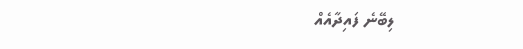ލިބޭނެ ފައިދާއެއް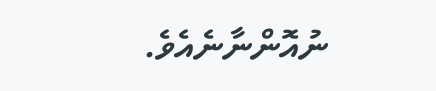ނުއޮންނާނެއެވެ.